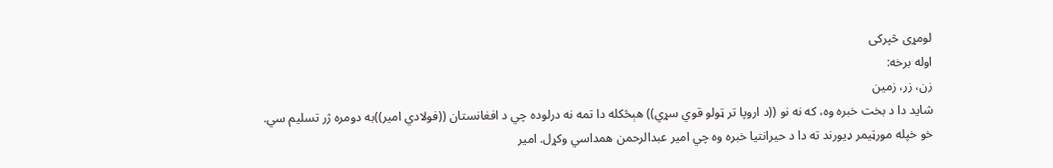لومړی څپرکی
اوله برخه:
زن، زر، زمین
شاید دا د بخت خبره وه، که نه نو ((د اروپا تر ټولو قوي سړي)) هېڅکله دا تمه نه درلوده چي د افغانستان ((فولادي امیر))به دومره ژر تسلیم سي.
خو خپله مورټیمر ډیورند ته دا د حیرانتیا خبره وه چي امیر عبدالرحمن همداسي وکړل. امیر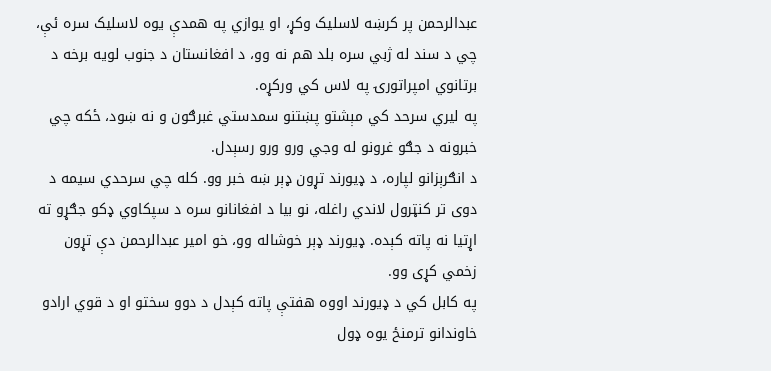عبدالرحمن پر کرښه لاسلیک وکړ، او یوازي په همدې یوه لاسلیک سره ئې، چي د سند له ژبي سره بلد هم نه وو، د افغانستان د جنوب لویه برخه د برتانوي امپراتورۍ په لاس کي ورکړه.
په لیري سرحد کي مېشتو پښتنو سمدستي غبرګون و نه ښود، ځکه چي خبرونه د جګو غرونو له وجي ورو ورو رسېدل.
د انګرېزانو لپاره، د ډیورند تړون ډېر ښه خبر وو. کله چي سرحدي سیمه د دوی تر کنټرول لاندي راغله، نو بیا د افغانانو سره د سپکاوي ډکو جګړو ته اړتیا نه پاته کېده. ډیورند ډېر خوشاله وو، خو امیر عبدالرحمن دې تړون زخمي کړی وو.
په کابل کي د ډیورند اووه هفتې پاته کېدل د دوو سختو او د قوي ارادو خاوندانو ترمنځ یوه ډول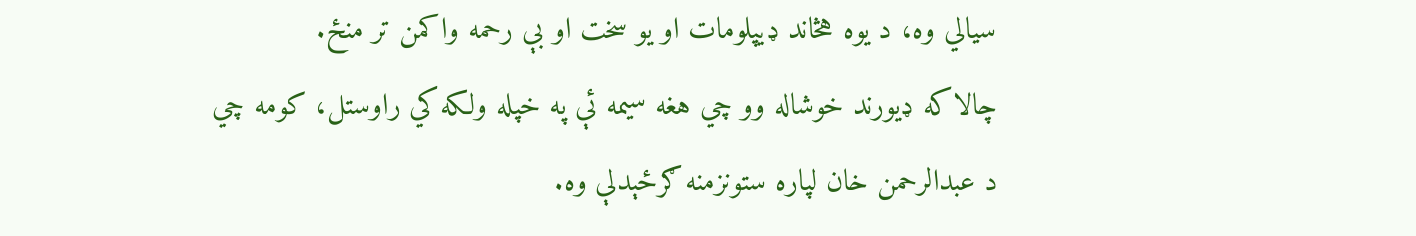سیالي وه، د یوه هڅاند ډیپلومات او یو سخت او بې رحمه واکمن تر منځ.
چالاکه ډیورند خوشاله وو چي هغه سیمه ئې په خپله ولکه کي راوستل، کومه چي د عبدالرحمن خان لپاره ستونزمنه ګرځېدلې وه.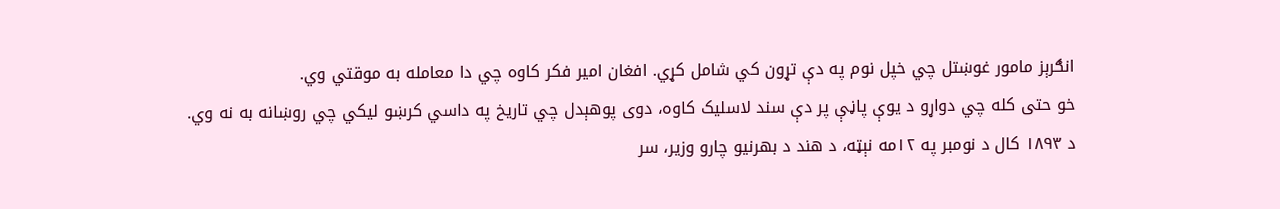انګرېز مامور غوښتل چي خپل نوم په دې تړون کي شامل کړي. افغان امیر فکر کاوه چي دا معامله به موقتي وي.
خو حتی کله چي دواړو د یوې پاڼې پر دې سند لاسلیک کاوه، دوی پوهېدل چي تاریخ په داسي کرښو لیکي چي روښانه به نه وي.
د ۱۸۹۳ کال د نومبر په ۱۲مه نېټه، د هند د بهرنیو چارو وزیر، سر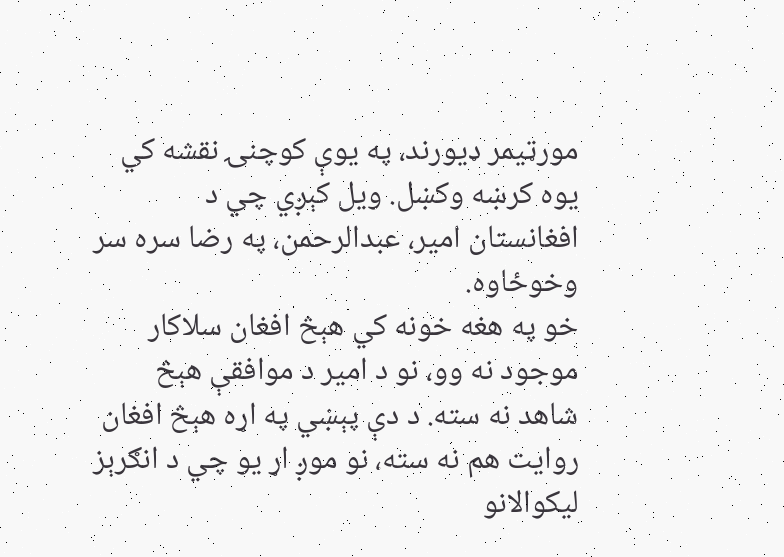مورټیمر ډیورند، په یوې کوچنۍ نقشه کي یوه کرښه وکښل. ویل کېږي چي د افغانستان امیر، عبدالرحمن، په رضا سره سر وخوځاوه.
خو په هغه خونه کي هېڅ افغان سلاکار موجود نه وو، نو د امیر د موافقې هېڅ شاهد نه سته. د دې پېښي په اړه هېڅ افغان روایت هم نه سته، نو موږ اړ یو چي د انګرېز لیکوالانو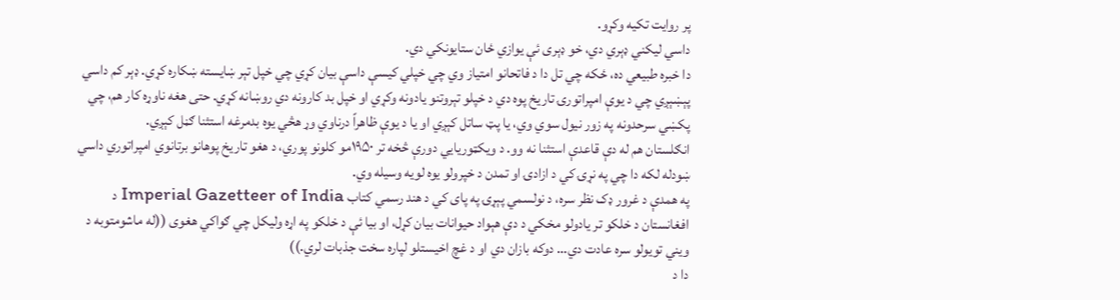پر روایت تکیه وکړو.
داسي لیکني ډېري دي، خو ډېری ئې یوازي ځان ستایونکي دي.
دا خبره طبیعي ده، ځکه چي تل دا د فاتحانو امتیاز وي چي خپلي کیسې داسې بیان کړي چي خپل تېر ښایسته ښکاره کړي. ډېر کم داسي پېښېږي چي د یوې امپراتورۍ تاریخ پوه دي د خپلو تېروتنو یادونه وکړي او خپل بد کارونه دي روښانه کړي. حتی هغه ناوړه کار هم، چي پکښي سرحدونه په زور نیول سوي وي، یا پټ ساتل کېږي او یا د یوې ظاهراً درناوي وړ هڅي یوه بدمرغه استثنا ګڼل کېږي.
انګلستان هم له دې قاعدې استثنا نه وو. د ویکټوریایي دورې څخه تر ۱۹۵۰مو کلونو پوري، د هغو تاریخ پوهانو برتانوي امپراتوري داسي ښودله لکه دا چي په نړۍ کي د ازادۍ او تمدن د خپرولو یوه لویه وسیله وي.
په همدې د غرور ډک نظر سره، د نولسمي پېړۍ په پای کي د هند رسمي کتاب Imperial Gazetteer of India د افغانستان د خلکو تر یادولو مخکي د دې هېواد حیوانات بیان کړل، او بیا ئې د خلکو په اړه ولیکل چي ګواکي هغوی ((له ماشومتوبه د ویني تویولو سره عادت دي… دوکه بازان دي او د غچ اخیستلو لپاره سخت جذبات لري.))
دا د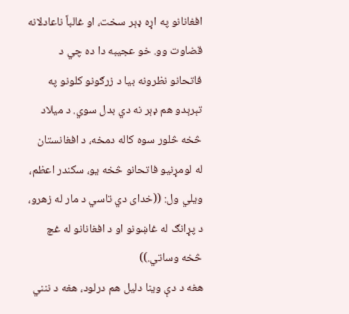افغانانو په اړه ډېر سخت، او غالباً ناعادلانه قضاوت وو. خو عجیبه دا ده چي د فاتحانو نظرونه بیا د زرګونو کلونو په تېرېدو هم ډېر نه دي بدل سوي. د میلاد څخه څلور سوه کاله دمخه، د افغانستان له لومړنیو فاتحانو څخه یو، سکندر اعظم، ویلي ول: ((خدای دي تاسي د مار له زهرو، د پړانګ له غاښونو او د افغانانو له غچ څخه وساتي.))
هغه د دې وینا دلیل هم درلود، هغه د ننني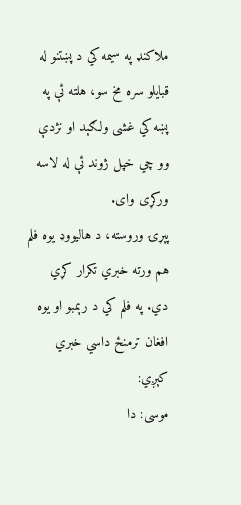ملاکنډ په سیمه کي د پښتنو له قبایلو سره مخ سو، هلته ئې په پښه کي غشی ولګېد او نژدې وو چي خپل ژوند ئې له لاسه ورکړی وای.
پېړۍ وروسته، د هالیووډ یوه فلم هم ورته خبري تکرار کړي دي. په فلم کي د رېمبو او یوه افغان ترمنځ داسي خبري کېږي:
موسی: دا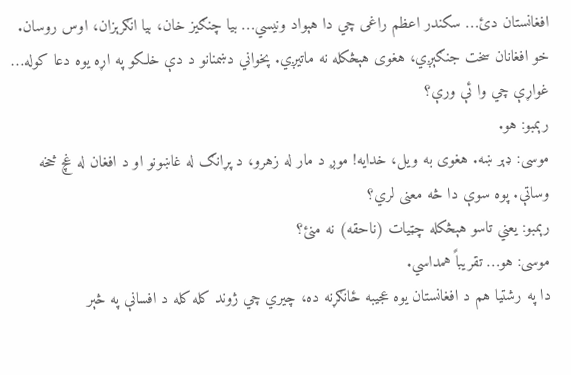افغانستان دئ… سکندر اعظم راغی چي دا هېواد ونیسي… بیا چنګیز خان، بیا انګرېزان، اوس روسان. خو افغانان سخت جنګېږي، هغوی هېڅکله نه ماتيږي. پخواني دښمنانو د دې خلکو په اړه یوه دعا کوله… غواړې چي وا ئې ورې؟
رېمبو: هو.
موسی: ډېر ښه. هغوی به ویل، خدایه! موږ د مار له زهرو، د پړانګ له غاښونو او د افغان له غچ څخه وساتې. پوه سوې دا څه معنی لري؟
رېمبو: یعني تاسو هېڅکله چټیات (ناحقه) نه منئ؟
موسی: هو… تقریباً همداسي.
دا په رشتیا هم د افغانستان یوه عجیبه ځانګړنه ده، چيري چي ژوند کله کله د افسانې په څېر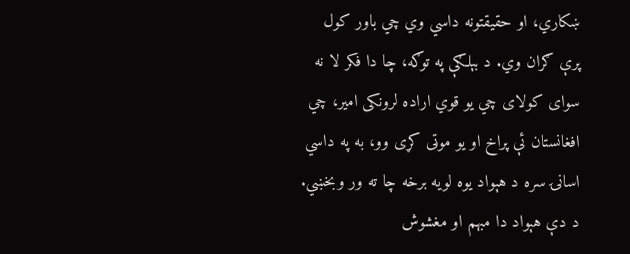ښکاري، او حقیقتونه داسي وي چي باور کول پرې ګران وي. د بېلګې په توګه، چا دا فکر لا نه سوای کولای چي یو قوي اراده لرونکی امیر، چي افغانستان ئې پراخ او یو موټی کړی وو، به په داسي اسانۍ سره د هېواد یوه لویه برخه چا ته ور وبخښي. د دې هېواد دا مبهم او مغشوش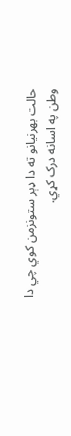حالت بهرنیانو ته دا ډېر ستونزمن کوي چي دا وطن په اسانه درک کړي.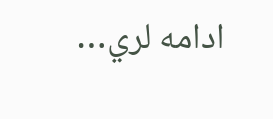ادامه لري…